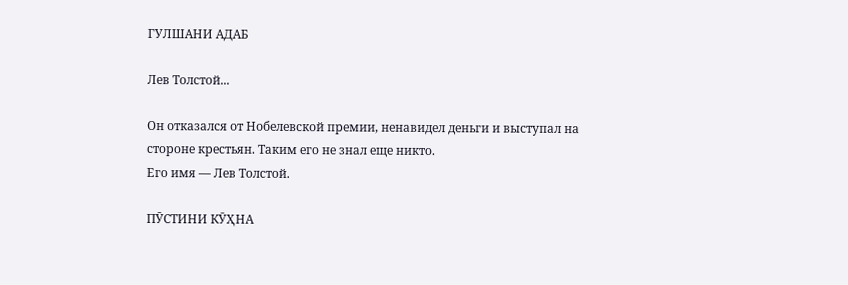ГУЛШАНИ АДАБ

Лев Толстой...

Он отказался от Нобелевской премии, ненавидел деньги и выступал на стороне крестьян. Таким его не знал еще никто.
Его имя — Лев Толстой.

ПӮСТИНИ КӮҲНА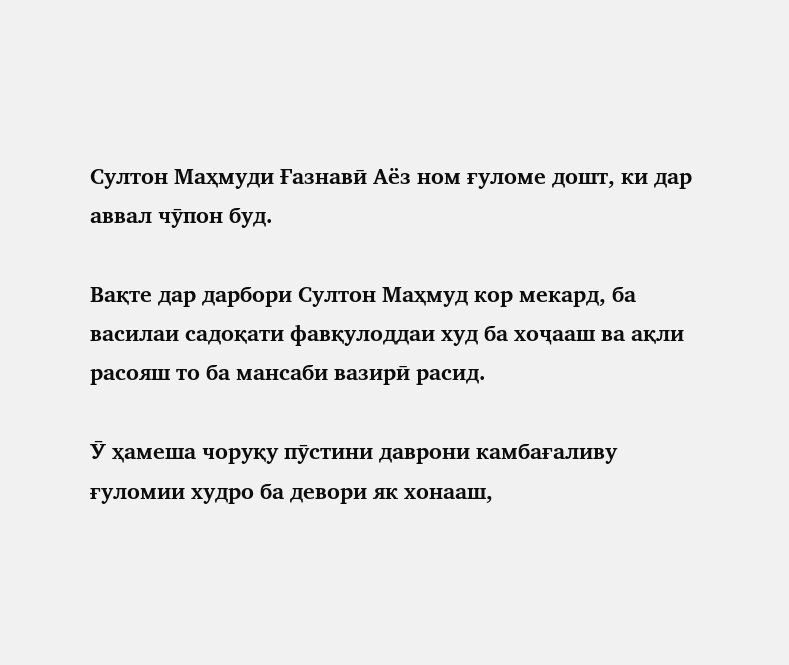Султон Маҳмуди Ғазнавӣ Аёз ном ғуломе дошт, ки дар аввал чӯпон буд.

Вақте дар дарбори Султон Маҳмуд кор мекард, ба василаи садоқати фавқулоддаи худ ба хоҷааш ва ақли расояш то ба мансаби вазирӣ расид.

Ӯ ҳамеша чоруқу пӯстини даврони камбағаливу ғуломии худро ба девори як хонааш,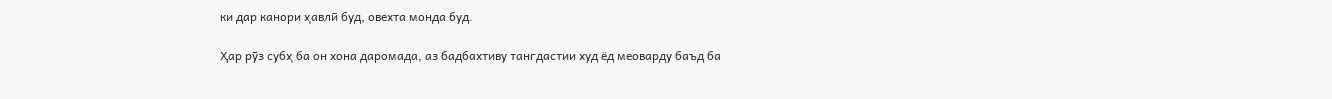ки дар канори ҳавлӣ буд, овехта монда буд.

Ҳар рӯз субҳ ба он хона даромада, аз бадбахтиву тангдастии худ ёд меоварду баъд ба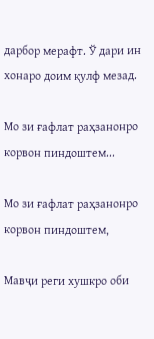дарбор мерафт. Ў дари ин хонаро доим қулф мезад.

Мо зи ғафлат раҳзанонро корвон пиндоштем...

Мо зи ғафлат раҳзанонро корвон пиндоштем,

Мавҷи реги хушкро оби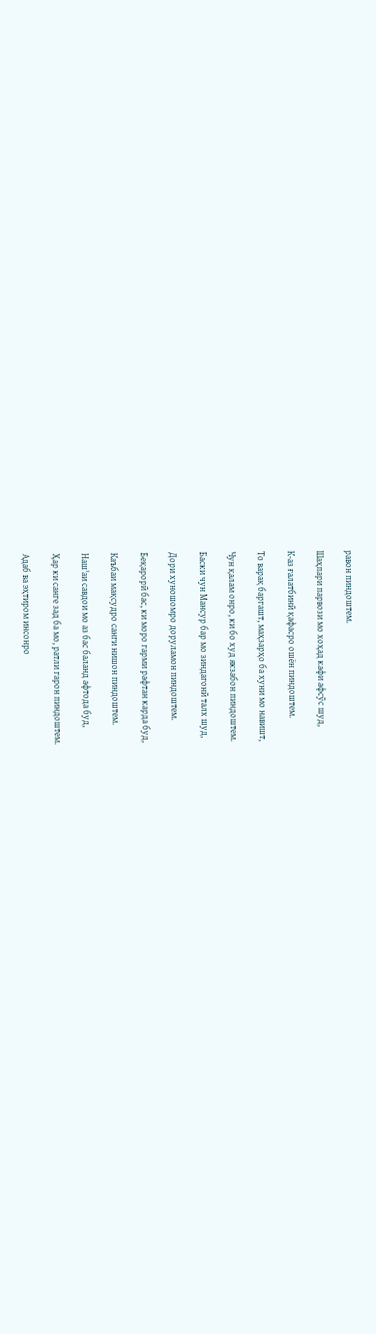равон пиндоштем.

Шаҳпари парвози мо хоҳад кафи афсӯс шуд,

К-аз ғалатбинӣ қафасро ошён пиндоштем.

То варақ баргашт, маҳзарҳо ба хуни мо навишт,

Чун қалам онро, ки бо худ якзабон пиндоштем.

Баски чун Мансур бар мо зиндагонӣ талх шуд,

Дори хуношомро доруламон пиндоштем.

Беқарорӣ бас, ки моро гарми рафтан карда буд,

Каъбаи мақсудро санги нишон пиндоштем.

Наш'аи савдои мо аз бас баланд афтода буд,

Ҳар ки санге зад ба мо, ратли гарон пиндоштем.

Адаб ва эҳтиром инсонро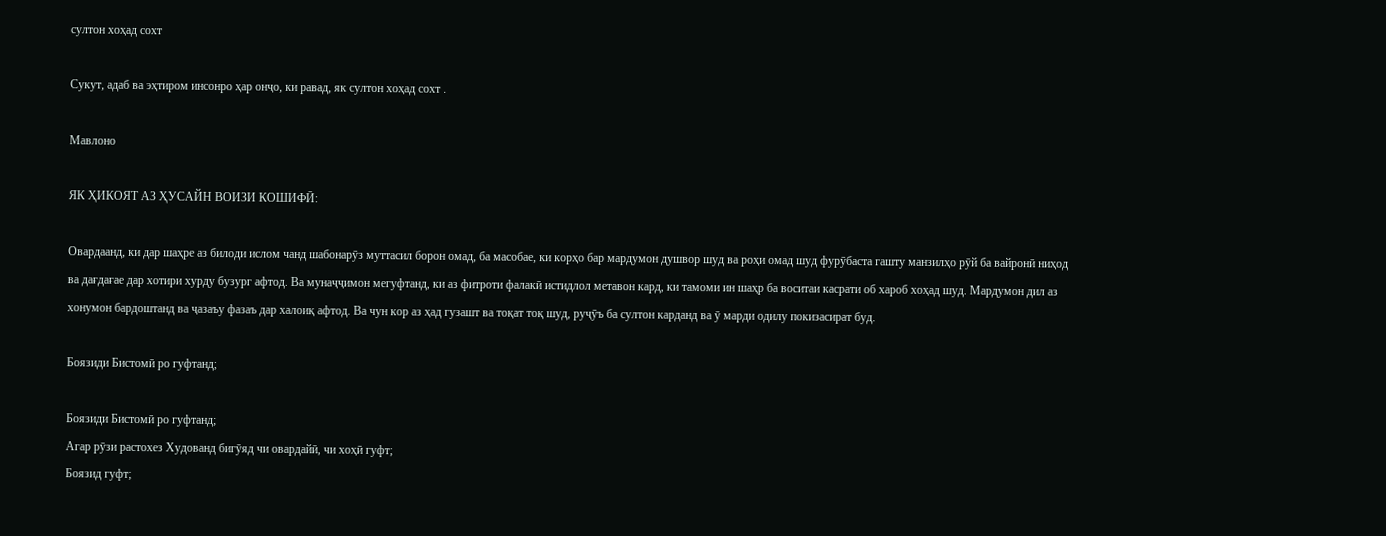султон хоҳад сохт

Сукут, адаб ва эҳтиром инсонро ҳар онҷо, ки равад, як султон хоҳад сохт .

Мавлоно

ЯК ҲИКОЯТ АЗ ҲУСАЙН ВОИЗИ КОШИФӢ:

Овардаанд, ки дар шаҳре аз билоди ислом чанд шабонарӯз муттасил борон омад, ба масобае, ки корҳо бар мардумон душвор шуд ва роҳи омад шуд фурӯбаста гашту манзилҳо рӯй ба вайронӣ ниҳод ва дағдағае дар хотири хурду бузург афтод. Ва мунаҷҷимон мегуфтанд, ки аз фитроти фалакӣ истидлол метавон кард, ки тамоми ин шаҳр ба воситаи касрати об хароб хоҳад шуд. Мардумон дил аз хонумон бардоштанд ва ҷазаъу фазаъ дар халоиқ афтод. Ва чун кор аз ҳад гузашт ва тоқат тоқ шуд, руҷӯъ ба султон карданд ва ӯ марди одилу покизасират буд.

Боязиди Бистомӣ ро гуфтанд;

Боязиди Бистомӣ ро гуфтанд;
Агар рӯзи растохез Худованд бигӯяд чи овардайӣ, чи хоҳӣ гуфт;
Боязид гуфт;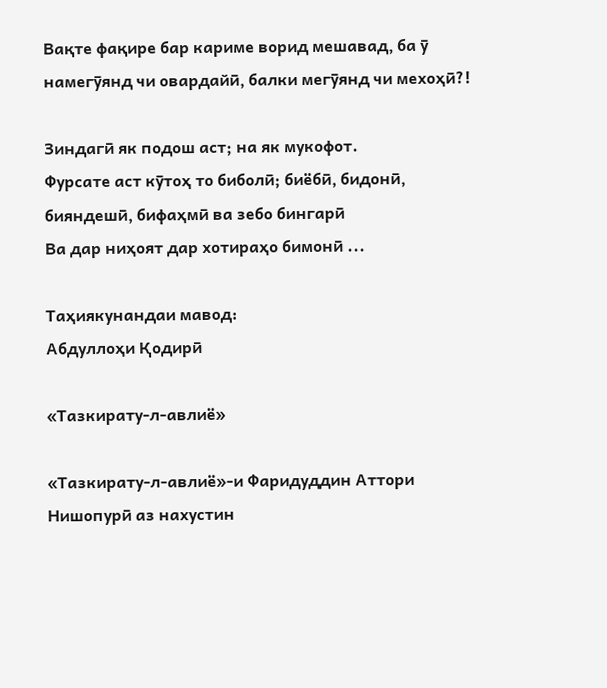Вақте фақире бар кариме ворид мешавад, ба ӯ намегӯянд чи овардайӣ, балки мегӯянд чи мехоҳӣ?!

Зиндагӣ як подош аст; на як мукофот.
Фурсате аст кӯтоҳ то биболӣ; биёбӣ, бидонӣ, бияндешӣ, бифаҳмӣ ва зебо бингарӣ
Ва дар ниҳоят дар хотираҳо бимонӣ ...

Таҳиякунандаи мавод:
Абдуллоҳи Қодирӣ

«Тазкирату-л-авлиё»

«Тазкирату-л-авлиё»-и Фаридуддин Аттори Нишопурӣ аз нахустин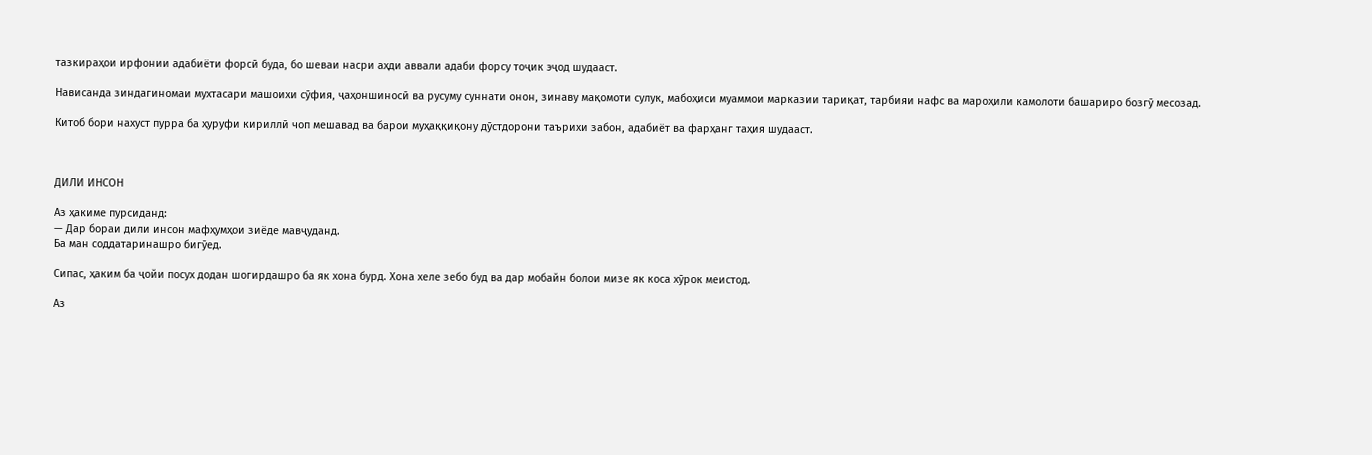тазкираҳои ирфонии адабиёти форсӣ буда, бо шеваи насри аҳди аввали адаби форсу тоҷик эҷод шудааст.

Нависанда зиндагиномаи мухтасари машоихи сӯфия, ҷаҳоншиносӣ ва русуму суннати онон, зинаву мақомоти сулук, мабоҳиси муаммои марказии тариқат, тарбияи нафс ва мароҳили камолоти башариро бозгӯ месозад.

Китоб бори нахуст пурра ба ҳуруфи кириллӣ чоп мешавад ва барои муҳаққиқону дӯстдорони таърихи забон, адабиёт ва фарҳанг таҳия шудааст.



ДИЛИ ИНСОН

Аз ҳакиме пурсиданд:
— Дар бораи дили инсон мафҳумҳои зиёде мавҷуданд.
Ба ман соддатаринашро бигӯед.

Сипас, ҳаким ба ҷойи посух додан шогирдашро ба як хона бурд. Хона хеле зебо буд ва дар мобайн болои мизе як коса хӯрок меистод.

Аз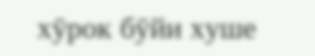хӯрок бӯйи хуше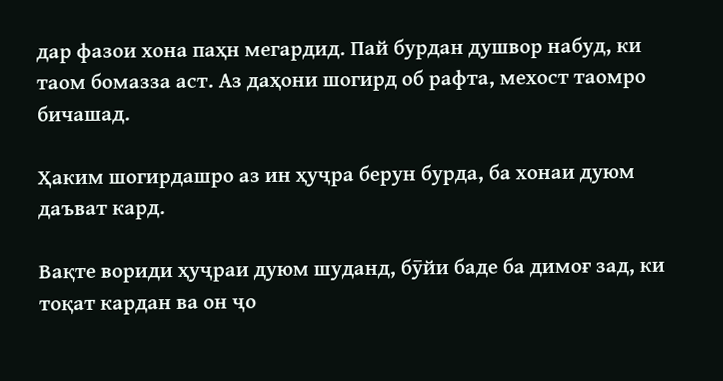дар фазои хона паҳн мегардид. Пай бурдан душвор набуд, ки таом бомазза аст. Аз даҳони шогирд об рафта, мехост таомро бичашад.

Ҳаким шогирдашро аз ин ҳуҷра берун бурда, ба хонаи дуюм даъват кард.

Вақте вориди ҳуҷраи дуюм шуданд, бӯйи баде ба димоғ зад, ки тоқат кардан ва он ҷо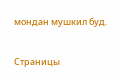мондан мушкил буд.

Страницы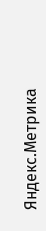Яндекс.Метрика